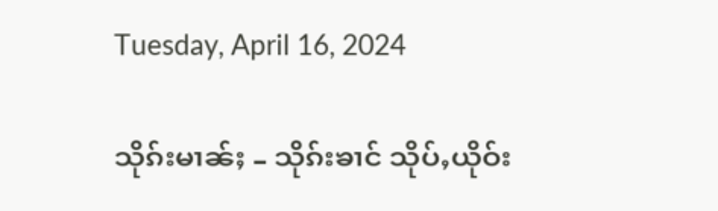Tuesday, April 16, 2024

သိုၵ်းမၢၼ်ႈ – သိုၵ်းၶၢင် သိုပ်ႇယိုဝ်း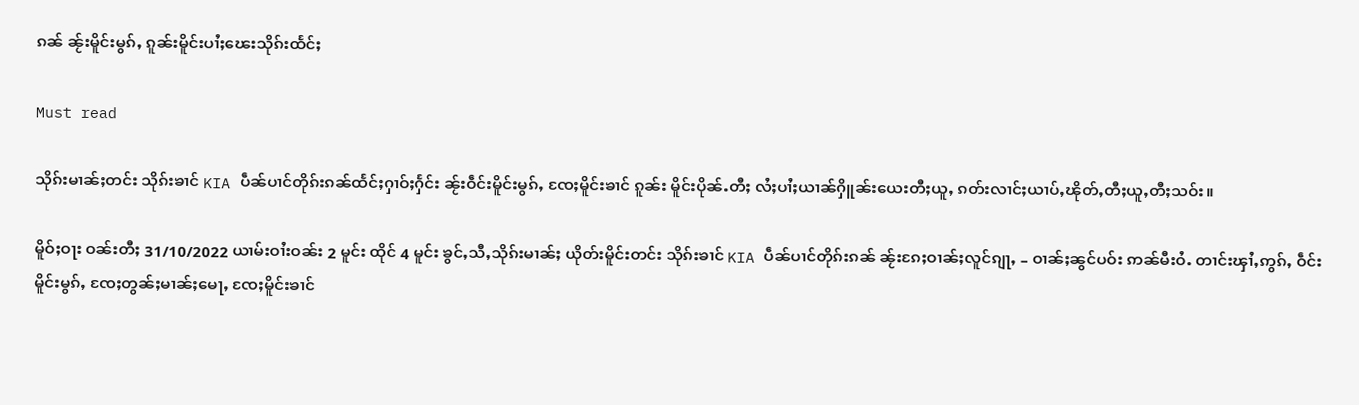ၵၼ် ၼႂ်းမိူင်းမွၵ်ႇ ၵူၼ်းမိူင်းပၢႆႈၽေးသိုၵ်းထႅင်ႈ

Must read

သိုၵ်းမၢၼ်ႈတင်း သိုၵ်းၶၢင် KIA ပဵၼ်ပၢင်တိုၵ်းၵၼ်ထႅင်ႈႁၢဝ်ႈႁႅင်း ၼႂ်းဝဵင်းမိူင်းမွၵ်ႇ ၸႄႈမိူင်းၶၢင် ၵူၼ်း မိူင်းပိုၼ်ႉတီႈ လႆႈပၢႆႈယၢၼ်ႁိူၼ်းယေးတီႈယူႇ ၵတ်းလၢင်ႈယၢပ်ႇၽိုတ်ႇတီႈယူႇတီႈသဝ်း။

မိူဝ်ႈဝႃး ဝၼ်းတီႈ 31/10/2022 ယၢမ်းဝၢႆးဝၼ်း 2 မူင်း ထိုင် 4 မူင်း ၶွင်ႇသီႇသိုၵ်းမၢၼ်ႈ ယိုတ်းမိူင်းတင်း သိုၵ်းၶၢင် KIA ပဵၼ်ပၢင်တိုၵ်းၵၼ် ၼႂ်းၵႄႈဝၢၼ်ႈလူင်ၵျႃႇ – ဝၢၼ်ႈၼွင်ပဝ်း ဢၼ်မီးဝႆႉ တၢင်းၾၢႆႇဢွၵ်ႇ ဝဵင်းမိူင်းမွၵ်ႇ ၸႄႈတွၼ်ႈမၢၼ်ႈမေႃႇ ၸႄႈမိူင်းၶၢင်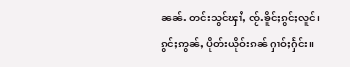ၼၼ်ႉ တင်းသွင်ၾၢႆႇ ၸႂ်ႉၶိူင်ႈၵွင်ႈလူင်၊ ၵွင်ႈဢွၼ်ႇ ပိုတ်းယိုဝ်းၵၼ် ႁၢဝ်ႈႁႅင်း။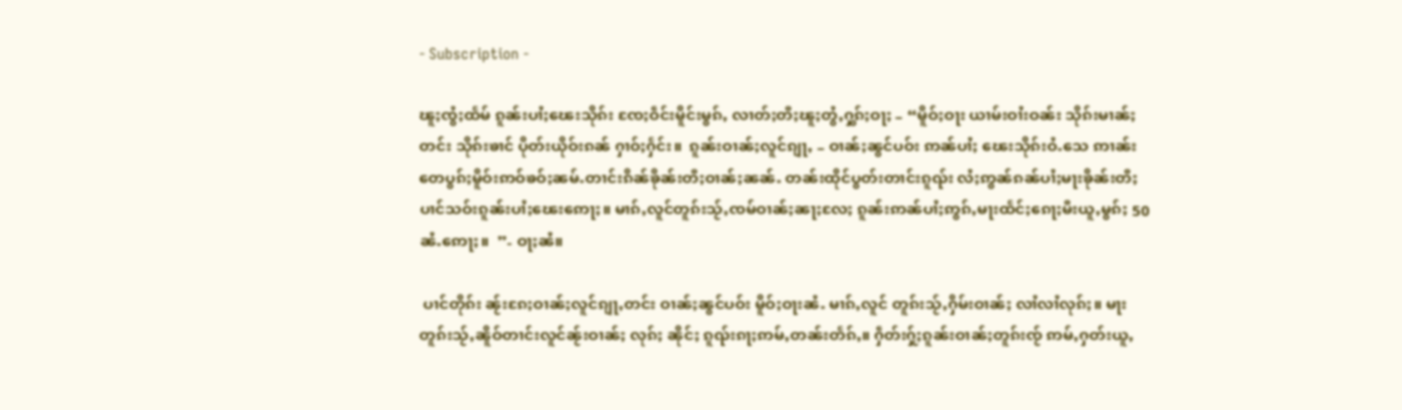- Subscription -

ၽူႈၸွႆႈထႅမ် ၵူၼ်းပၢႆႈၽေးသိုၵ်း ၸႄႈဝဵင်းမိူင်းမွၵ်ႇ လၢတ်ႈတီႈၽူႈတွႆႇႁွၵ်ႈဝႃႈ – “မိူဝ်ႈဝႃး ယၢမ်းဝၢႆးဝၼ်း သိုၵ်းမၢၼ်ႈတင်း သိုၵ်းၶၢင် ပိုတ်းယိုဝ်းၵၼ် ႁၢဝ်ႈႁႅင်း။  ၵူၼ်းဝၢၼ်ႈလူင်ၵျႃႇ – ဝၢၼ်ႈၼွင်ပဝ်း ဢၼ်ပၢႆႈ ၽေးသိုၵ်းဝႆႉသေ ဢၢၼ်းတေပွၵ်ႈမိူဝ်းဢဝ်ၶဝ်ႈၼမ်ႉတၢင်းၵိၼ်ၶိုၼ်းတီႈဝၢၼ်ႈၼၼ်ႉ တၼ်းထိုင်ပွတ်းတၢင်းၵူၺ်း လႆႈဢွၼ်ၵၼ်ပၢႆႈမႃးၶိုၼ်းတီႈပၢင်သဝ်းၵူၼ်းပၢႆႈၽေးဢေႃႈ။ မၢၵ်ႇလူင်တူၵ်းသႂ်ႇၸမ်ဝၢၼ်ႈၼႃႈလႄႈ ၵူၼ်းဢၼ်ပၢႆႈဢွၵ်ႇမႃးထႅင်ႈၵေႃႈမီးယူႇမွၵ်ႈ 50 ၼႆႉဢေႃႈ။  ”- ဝႃႈၼႆ။

 ပၢင်တိုၵ်း ၼႂ်းၵႄႈဝၢၼ်ႈလူင်ၵျႃႇတင်း ဝၢၼ်ႈၼွင်ပဝ်း မိူဝ်ႈဝႃးၼႆႉ မၢၵ်ႇလူင် တူၵ်းသႂ်ႇႁိမ်းဝၢၼ်ႈ လၢႆလၢႆလုၵ်ႈ။ မႃးတူၵ်းသႂ်ႇၼိူဝ်တၢင်းလူင်ၼႂ်းဝၢၼ်ႈ လုၵ်ႈ ၼိုင်ႈ ၵူၺ်းၵႃႈဢမ်ႇတၼ်းတႅၵ်ႇ။ ႁဵတ်းႁႂ်ႈၵူၼ်းဝၢၼ်ႈတူၵ်းၸႂ် ဢမ်ႇႁတ်းယူႇ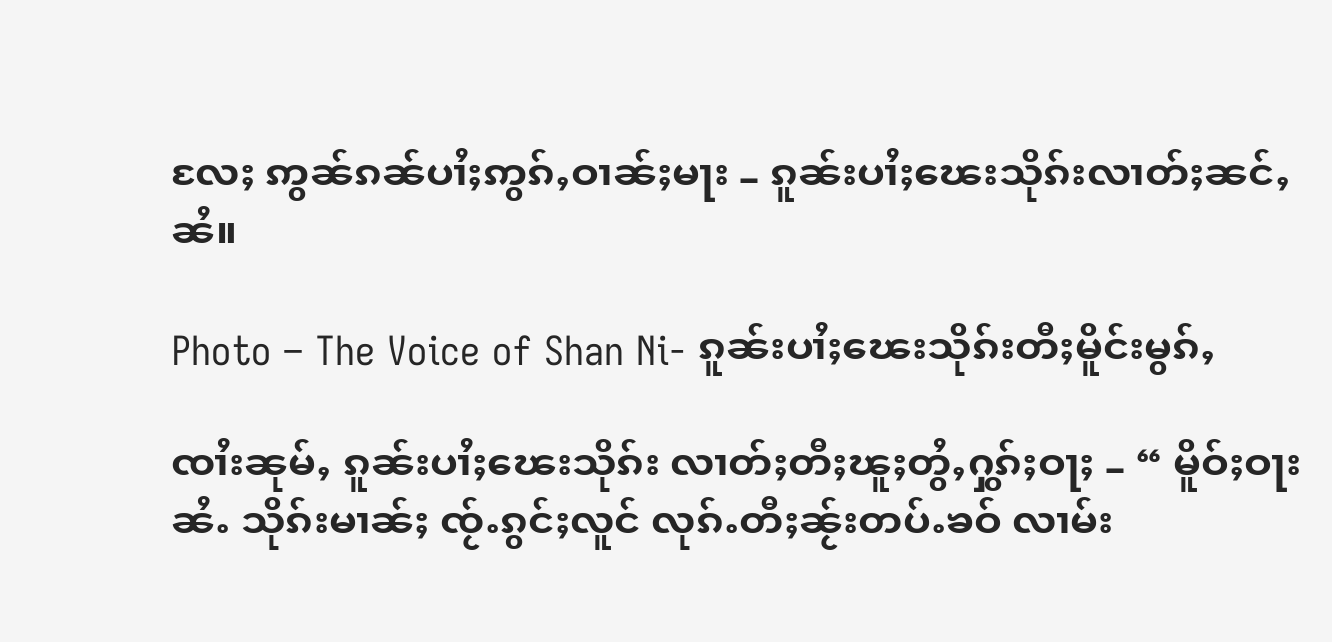လႄႈ ဢွၼ်ၵၼ်ပၢႆႈဢွၵ်ႇဝၢၼ်ႈမႃး – ၵူၼ်းပၢႆႈၽေးသိုၵ်းလၢတ်ႈၼင်ႇၼႆ။

Photo – The Voice of Shan Ni- ၵူၼ်းပၢႆႈၽေးသိုၵ်းတီႈမိူင်းမွၵ်ႇ

ၸၢႆးၼုမ်ႇ ၵူၼ်းပၢႆႈၽေးသိုၵ်း လၢတ်ႈတီႈၽူႈတွႆႇႁွၵ်ႈဝႃႈ – “ မိူဝ်ႈဝႃးၼႆႉ သိုၵ်းမၢၼ်ႈ ၸႂ်ႉၵွင်ႈလူင် လုၵ်ႉတီႈၼႂ်းတပ်ႉၶဝ် လၢမ်း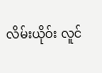လိမ်းယိုဝ်း လူင်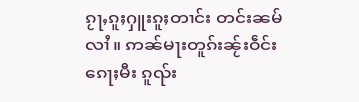ၵႂႃႇၵူႈႁူးၵူႈတၢင်း တင်းၼမ်လၢႆ။ ဢၼ်မႃးတူၵ်းၼႂ်းဝဵင်းၵေႃႈမီး ၵူၺ်း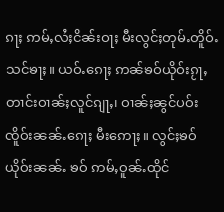ၵႃႈ ဢမ်ႇလႆႈငိၼ်းဝႃႈ မီးလွင်ႈတုမ်ႉတိူဝ်ႉသင်ၶႃႈ။ ယဝ်ႉၵေႃႈ ဢၼ်ၶဝ်ယိုဝ်းၵႂႃႇတၢင်းဝၢၼ်ႈလူင်ၵျႃႇ၊ ဝၢၼ်ႈၼွင်ပဝ်း ၸိူဝ်းၼၼ်ႉၵေႃႈ မီးဢေႃႈ။ လွင်ႈၶဝ်ယိုဝ်းၼၼ်ႉ ၶဝ် ဢမ်ႇဝူၼ်ႉထိုင်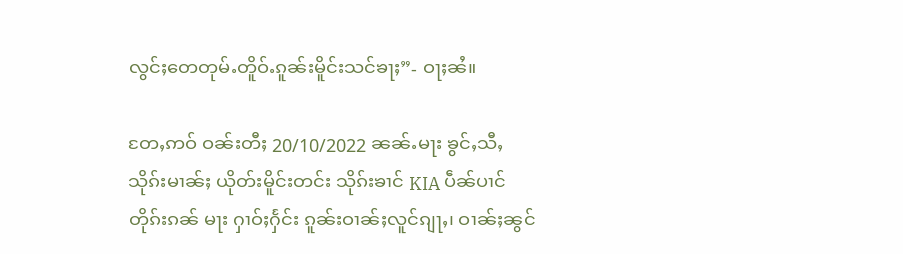လွင်ႈတေတုမ်ႉတိူဝ်ႉၵူၼ်းမိူင်းသင်ၶႃႈ”- ဝႃႈၼႆ။

တႄႇဢဝ် ဝၼ်းတီႈ 20/10/2022 ၼၼ်ႉမႃး ၶွင်ႇသီႇသိုၵ်းမၢၼ်ႈ ယိုတ်းမိူင်းတင်း သိုၵ်းၶၢင် KIA ပဵၼ်ပၢင်တိုၵ်းၵၼ် မႃး ႁၢဝ်ႈႁႅင်း ၵူၼ်းဝၢၼ်ႈလူင်ၵျႃႇ၊ ဝၢၼ်ႈၼွင်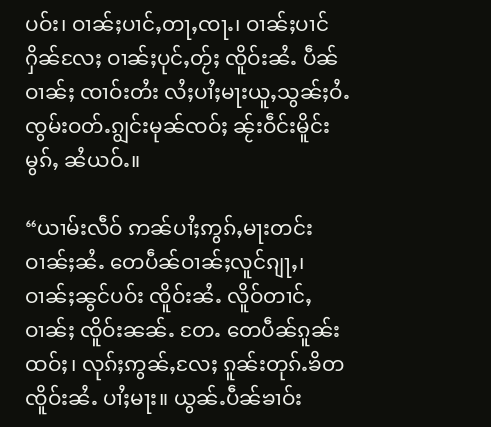ပဝ်း၊ ဝၢၼ်ႈပၢင်ႇတႃႇၸႃႉ၊ ဝၢၼ်ႈပၢင်ႁိၼ်လႄႈ ဝၢၼ်ႈပုင်ႇတႂ်ႈ ၸိူဝ်းၼႆႉ ပဵၼ်ဝၢၼ်ႈ ၸၢဝ်းတႆး လႆႈပၢႆႈမႃးယူႇသွၼ်ႈဝႆႉ ၸွမ်းဝတ်ႉၵျွင်းမုၼ်ၸဝ်ႈ ၼႂ်းဝဵင်းမိူင်းမွၵ်ႇ ၼႆယဝ်ႉ။

“ယၢမ်းလဵဝ် ဢၼ်ပၢႆႈဢွၵ်ႇမႃးတင်းဝၢၼ်ႈၼႆႉ တေပဵၼ်ဝၢၼ်ႈလူင်ၵျႃႇ၊ ဝၢၼ်ႈၼွင်ပဝ်း ၸိူဝ်းၼႆႉ လိူဝ်တၢင်ႇဝၢၼ်ႈ ၸိူဝ်းၼၼ်ႉ တႄႉ တေပဵၼ်ၵူၼ်းထဝ်ႈ၊ လုၵ်ႈဢွၼ်ႇလႄႈ ၵူၼ်းတုၵ်ႉၶိတ ၸိူဝ်းၼႆႉ ပၢႆႈမႃး။ ယွၼ်ႉပဵၼ်ၶၢဝ်း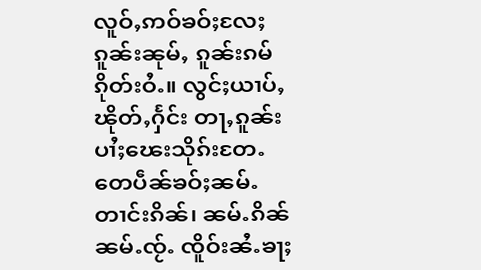လူဝ်ႇဢဝ်ၶဝ်ႈလႄႈ ၵူၼ်းၼုမ်ႇ ၵူၼ်းၵမ် ၵိုတ်းဝႆႉ။ လွင်ႈယၢပ်ႇၽိုတ်ႇႁႅင်း တႃႇၵူၼ်းပၢႆႈၽေးသိုၵ်းတႄႉ တေပဵၼ်ၶဝ်ႈၼမ်ႉတၢင်းၵိၼ်၊ ၼမ်ႉၵိၼ်ၼမ်ႉၸႂ်ႉ ၸိူဝ်းၼႆႉၶႃႈ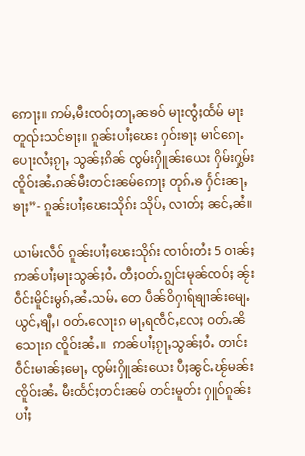ဢေႃႈ။ ဢမ်ႇမီးၸဝ်ႈတႃႇၼၶဝ် မႃးၸွႆႈထႅမ် မႃးတူၺ်းသင်ၶႃႈ။ ၵူၼ်းပၢႆႈၽေး ႁဝ်းၶႃႈ မၢင်ၵေႃႉ ပေႃးလႆႈၵႂႃႇ သွၼ်ႈၵိၼ် ၸွမ်းႁိူၼ်းယေး ႁိမ်းႁွမ်း ၸိူဝ်းၼႆႉၵၼ်မီးတင်းၼမ်ဢေႃႈ တုၵ်ႉၶ ႁႅင်းၼႃႇၶႃႈ”- ၵူၼ်းပၢႆႈၽေးသိုၵ်း သိုပ်ႇ လၢတ်ႈ ၼင်ႇၼႆ။

ယၢမ်းလဵဝ် ၵူၼ်းပၢႆႈၽေးသိုၵ်း ၸၢဝ်းတႆး 5 ဝၢၼ်ႈ ဢၼ်ပၢႆႈမႃးသွၼ်ႈဝႆႉ တီႈဝတ်ႉၵျွင်းမုၼ်ၸဝ်ႈ ၼႂ်းဝဵင်းမိူင်းမွၵ်ႇၼႆႉသမ်ႉ တေ ပဵၼ်ဝိႁၢရ်ၶျၢၼ်းမျေႉယွင်ႇၶျီႇ၊ ဝတ်ႉလေႃးၵ မႃႇရၸဵင်ႇလႄႈ ဝတ်ႉၼိသေႃးၵ ၸိူဝ်းၼႆႉ။  ဢၼ်ပၢႆႈၵႂႃႇသွၼ်ႈဝႆႉ တၢင်းဝဵင်းမၢၼ်ႈမေႃႇ ၸွမ်းႁိူၼ်းယေး ပီႈၼွင်ႉၽႂ်မၼ်း ၸိူဝ်းၼႆႉ မီးထႅင်ႈတင်းၼမ် တင်းမူတ်း ႁူဝ်ၵူၼ်းပၢႆႈ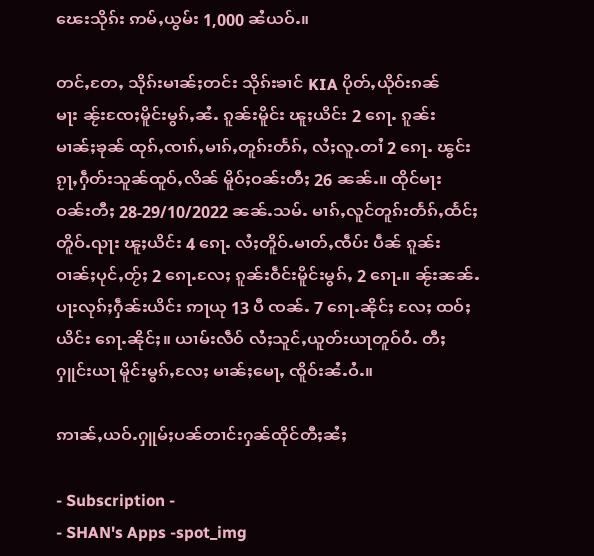ၽေးသိုၵ်း ဢမ်ႇယွမ်း 1,000 ၼႆယဝ်ႉ။

တင်ႇတႄႇ သိုၵ်းမၢၼ်ႈတင်း သိုၵ်းၶၢင် KIA ပိုတ်ႇယိုဝ်းၵၼ်မႃး ၼႂ်းၸႄႈမိူင်းမွၵ်ႇၼႆႉ ၵူၼ်းမိူင်း ၽူႈယိင်း 2 ၵေႃႉ ၵူၼ်း မၢၼ်ႈၶုၼ် ထုၵ်ႇၸၢၵ်ႇမၢၵ်ႇတူၵ်းတႅၵ်ႇ လႆႈလူႉတၢႆ 2 ၵေႃႉ ၽွင်းၵႂႃႇႁဵတ်းသူၼ်ထူဝ်ႇလိၼ် မိူဝ်ႈဝၼ်းတီႈ 26 ၼၼ်ႉ။ ထိုင်မႃး ဝၼ်းတီႈ 28-29/10/2022 ၼၼ်ႉသမ်ႉ မၢၵ်ႇလူင်တူၵ်းတႅၵ်ႇထႅင်ႈ တိူဝ်ႉၺႃး ၽူႈယိင်း 4 ၵေႃႉ လႆႈတိူဝ်ႉမၢတ်ႇၸဵပ်း ပဵၼ် ၵူၼ်းဝၢၼ်ႈပုင်ႇတႂ်ႈ 2 ၵေႃႉလႄႈ ၵူၼ်းဝဵင်းမိူင်းမွၵ်ႇ 2 ၵေႃႉ။ ၼႂ်းၼၼ်ႉ ပႃးလုၵ်ႈႁဵၼ်းယိင်း ဢႃယု 13 ပီ ၸၼ်ႉ 7 ၵေႃႉၼိုင်ႈ လႄႈ ထဝ်ႈယိင်း ၵေႃႉၼိုင်ႈ။ ယၢမ်းလဵဝ် လႆႈသူင်ႇယူတ်းယႃတူဝ်ဝႆႉ တီႈႁူင်းယႃ မိူင်းမွၵ်ႇလႄႈ မၢၼ်ႈမေႃႇ ၸိူဝ်းၼႆႉဝႆႉ။

ဢၢၼ်ႇယဝ်ႉႁူမ်ႈပၼ်တၢင်းႁၼ်ထိုင်တီႈၼႆႈ

- Subscription -
- SHAN's Apps -spot_img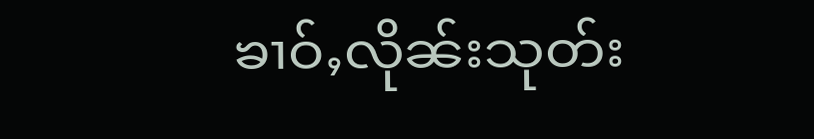ၶၢဝ်ႇလိုၼ်းသုတ်း